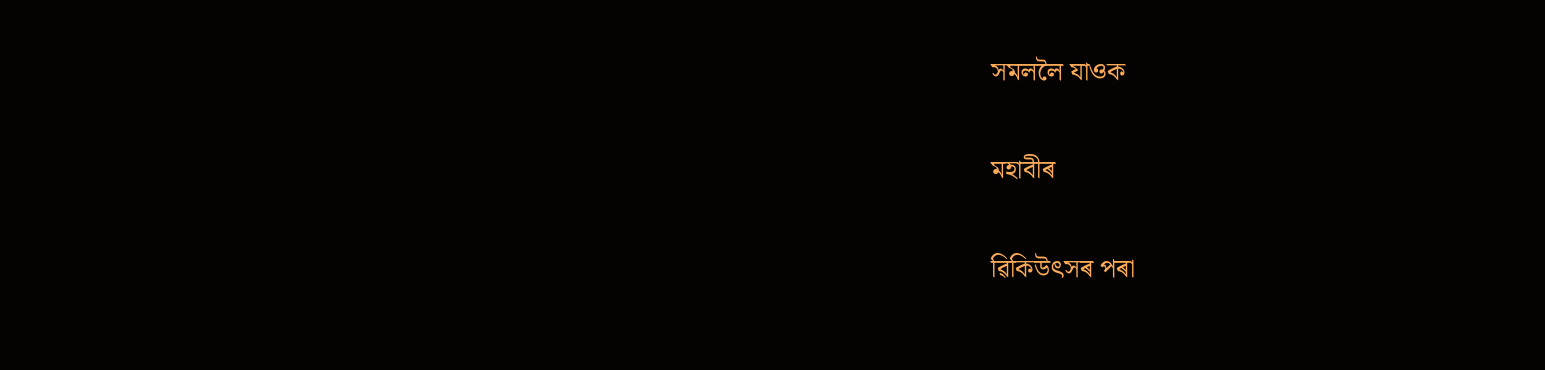সমললৈ যাওক

মহাবীৰ

ৱিকিউৎসৰ পৰা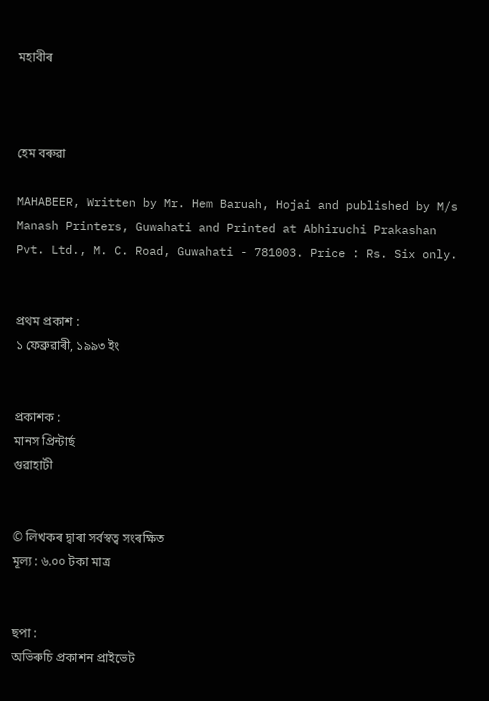মহাবীৰ



হেম বৰুৱা

MAHABEER, Written by Mr. Hem Baruah, Hojai and published by M/s Manash Printers, Guwahati and Printed at Abhiruchi Prakashan Pvt. Ltd., M. C. Road, Guwahati - 781003. Price : Rs. Six only.


প্ৰথম প্ৰকাশ :
১ ফেব্ৰুৱাৰী, ১৯৯৩ ইং


প্ৰকাশক :
মানস প্ৰিন্টাৰ্ছ
গুৱাহাটী


© লিখকৰ দ্বাৰা সৰ্বস্বত্ব সংৰক্ষিত
মূল্য : ৬.০০ টকা মাত্ৰ


ছপা :
অভিৰুচি প্ৰকাশন প্ৰাইভেট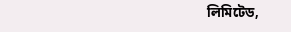লিমিটেড,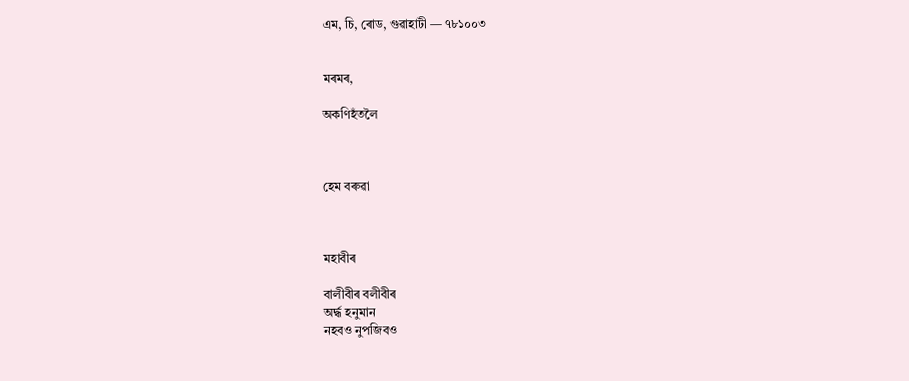এম, চি, ৰোড, গুৱাহাটী — ৭৮১০০৩


মৰমৰ,

অকণিহঁতলৈ



হেম বৰুৱা



মহাবীৰ

বালীবীৰ বলীবীৰ
অৰ্দ্ধ হনুমান
নহবও নুপজিবও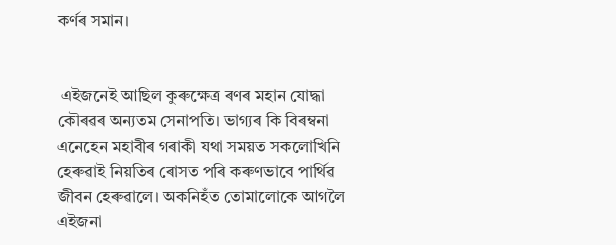কৰ্ণৰ সমান।


 এইজনেই আছিল কুৰুক্ষেত্ৰ ৰণৰ মহান যোদ্ধা কৌৰৱৰ অন্যতম সেনাপতি। ভাগ্যৰ কি বিৰম্বনা এনেহেন মহাবীৰ গৰাকী যথা সময়ত সকলোখিনি হেৰুৱাই নিয়তিৰ ৰোসত পৰি কৰুণভাবে পাৰ্থিৱ জীবন হেৰুৱালে। অকনিহঁত তোমালোকে আগলৈ এইজনা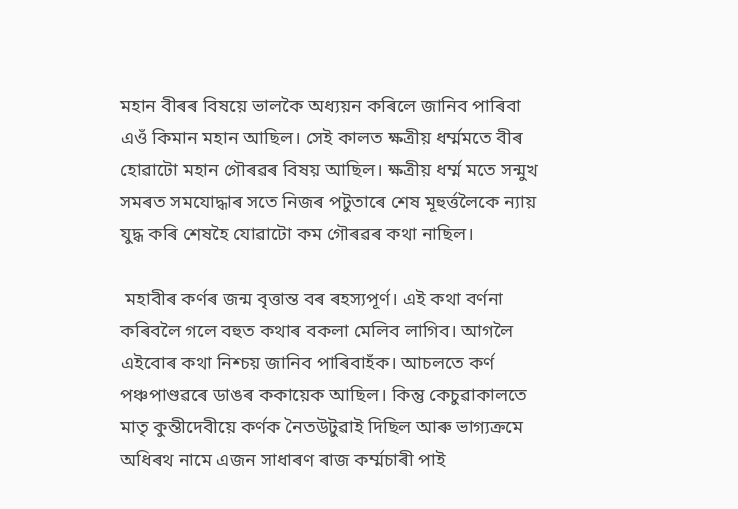মহান বীৰৰ বিষয়ে ভালকৈ অধ্যয়ন কৰিলে জানিব পাৰিবা এওঁ কিমান মহান আছিল। সেই কালত ক্ষত্ৰীয় ধৰ্ম্মমতে বীৰ হোৱাটো মহান গৌৰৱৰ বিষয় আছিল। ক্ষত্ৰীয় ধৰ্ম্ম মতে সন্মুখ সমৰত সমযোদ্ধাৰ সতে নিজৰ পটুতাৰে শেষ মূহুৰ্ত্তলৈকে ন্যায় যুদ্ধ কৰি শেষহৈ যোৱাটো কম গৌৰৱৰ কথা নাছিল।

 মহাবীৰ কৰ্ণৰ জন্ম বৃত্তান্ত বৰ ৰহস্যপূৰ্ণ। এই কথা বৰ্ণনা কৰিবলৈ গলে বহুত কথাৰ বকলা মেলিব লাগিব। আগলৈ এইবোৰ কথা নিশ্চয় জানিব পাৰিবাহঁক। আচলতে কৰ্ণ পঞ্চপাণ্ডৱৰে ডাঙৰ ককায়েক আছিল। কিন্তু কেচুৱাকালতে মাতৃ কুন্তীদেবীয়ে কৰ্ণক নৈতউটুৱাই দিছিল আৰু ভাগ্যক্ৰমে অধিৰথ নামে এজন সাধাৰণ ৰাজ কৰ্ম্মচাৰী পাই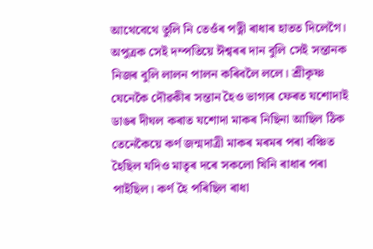আথেবেথে তুলি নি তেওঁৰ পত্নী ৰাধাৰ হাতত দিলেগৈ। অপুত্ৰক সেই দম্পতিয়ে ঈশ্বৰৰ দান বুলি সেই সন্তানক নিজৰ বুলি লালন পালন কৰিবলৈ ললে। শ্ৰীকৃষ্ণ যেনেকৈ দৌৱকীৰ সন্তান হৈও ভাগ্যৰ ফেৰত যশোদাই ডাঙৰ দীঘল কৰাত যশোদা মাকৰ নিছিনা আছিল ঠিক তেনেকৈয়ে কৰ্ণ জন্মদাত্ৰী মাকৰ মৰমৰ পৰা বঞ্চিত হৈছিল যদিও মাতৃৰ দৰে সকলো খিনি ৰাধাৰ পৰা পাইছিল। কৰ্ণ হৈ পৰিছিল ৰাধা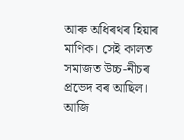আৰু অধিৰথৰ হিয়াৰ মাণিক। সেই কালত সমাজত উচ্চ-নীচৰ প্ৰভেদ বৰ আছিল। আজি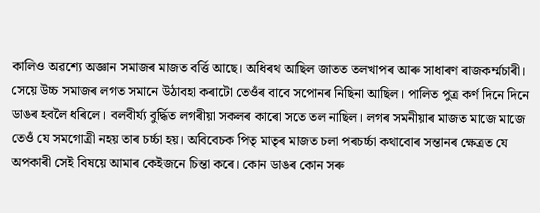কালিও অৱশ্যে অজ্ঞান সমাজৰ মাজত বৰ্ত্তি আছে। অধিৰথ আছিল জাতত তলখাপৰ আৰু সাধাৰণ ৰাজকৰ্ম্মচাৰী। সেয়ে উচ্চ সমাজৰ লগত সমানে উঠাবহা কৰাটো তেওঁৰ বাবে সপোনৰ নিছিনা আছিল। পালিত পুত্ৰ কৰ্ণ দিনে দিনে ডাঙৰ হবলৈ ধৰিলে। বলবীৰ্য্য বুৰ্দ্ধিত লগৰীয়া সকলৰ কাৰো সতে তল নাছিল। লগৰ সমনীয়াৰ মাজত মাজে মাজে তেওঁ যে সমগোত্ৰী নহয় তাৰ চৰ্চ্চা হয়। অবিবেচক পিতৃ মাতৃৰ মাজত চলা পৰচৰ্চ্চা কথাবোৰ সন্তানৰ ক্ষেত্ৰত যে অপকাৰী সেই বিষয়ে আমাৰ কেইজনে চিন্তা কৰে। কোন ডাঙৰ কোন সৰু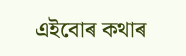এইবোৰ কথাৰ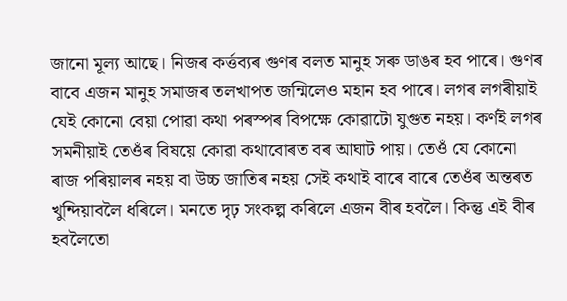জানো মূল্য আছে। নিজৰ কৰ্ত্তব্যৰ গুণৰ বলত মানুহ সৰু ডাঙৰ হব পাৰে। গুণৰ বাবে এজন মানুহ সমাজৰ তলখাপত জন্মিলেও মহান হব পাৰে। লগৰ লগৰীয়াই যেই কোনো বেয়া পোৱা কথা পৰস্পৰ বিপক্ষে কোৱাটো যুগুত নহয়। কৰ্ণই লগৰ সমনীয়াই তেওঁৰ বিষয়ে কোৱা কথাবোৰত বৰ আঘাট পায়। তেওঁ যে কোনো ৰাজ পৰিয়ালৰ নহয় বা উচ্চ জাতিৰ নহয় সেই কথাই বাৰে বাৰে তেওঁৰ অন্তৰত খুন্দিয়াবলৈ ধৰিলে। মনতে দৃঢ় সংকল্প কৰিলে এজন বীৰ হবলৈ। কিন্তু এই বীৰ হবলৈতো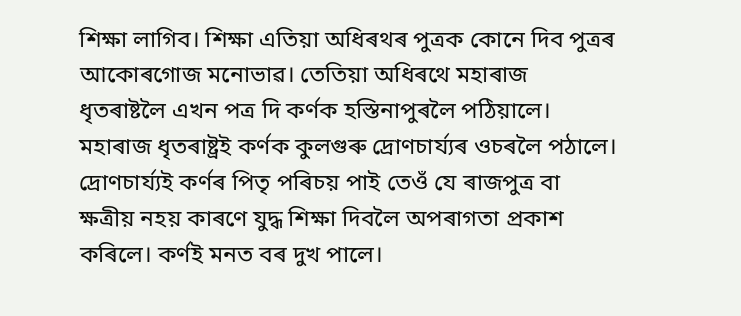শিক্ষা লাগিব। শিক্ষা এতিয়া অধিৰথৰ পুত্ৰক কোনে দিব পুত্ৰৰ আকোৰগোজ মনোভাৱ। তেতিয়া অধিৰথে মহাৰাজ ধৃতৰাষ্টলৈ এখন পত্ৰ দি কৰ্ণক হস্তিনাপুৰলৈ পঠিয়ালে। মহাৰাজ ধৃতৰাষ্ট্ৰই কৰ্ণক কুলগুৰু দ্ৰোণচাৰ্য্যৰ ওচৰলৈ পঠালে। দ্ৰোণচাৰ্য্যই কৰ্ণৰ পিতৃ পৰিচয় পাই তেওঁ যে ৰাজপুত্ৰ বা ক্ষত্ৰীয় নহয় কাৰণে যুদ্ধ শিক্ষা দিবলৈ অপৰাগতা প্ৰকাশ কৰিলে। কৰ্ণই মনত বৰ দুখ পালে।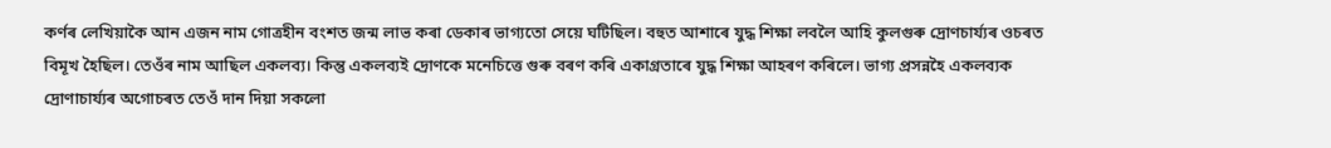কৰ্ণৰ লেখিয়াকৈ আন এজন নাম গোত্ৰহীন বংশত জন্ম লাভ কৰা ডেকাৰ ভাগ্যতো সেয়ে ঘটিছিল। বহুত আশাৰে যুদ্ধ শিক্ষা লবলৈ আহি কুলগুৰু দ্ৰোণচাৰ্য্যৰ ওচৰত বিমূখ হৈছিল। তেওঁৰ নাম আছিল একলব্য। কিন্তু একলব্যই দ্ৰোণকে মনেচিত্তে গুৰু বৰণ কৰি একাগ্ৰতাৰে যুদ্ধ শিক্ষা আহৰণ কৰিলে। ভাগ্য প্ৰসন্নহৈ একলব্যক দ্ৰোণাচাৰ্য্যৰ অগোচৰত তেওঁ দান দিয়া সকলো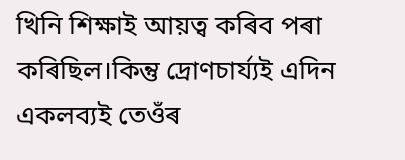খিনি শিক্ষাই আয়ত্ব কৰিব পৰা কৰিছিল।কিন্তু দ্ৰোণচাৰ্য্যই এদিন একলব্যই তেওঁৰ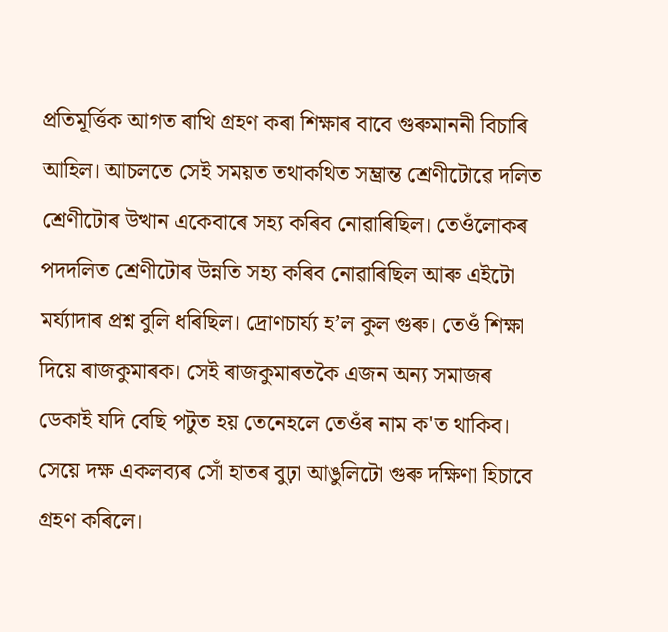প্ৰতিমূৰ্ত্তিক আগত ৰাখি গ্ৰহণ কৰা শিক্ষাৰ বাবে গুৰুমাননী বিচাৰি আহিল। আচলতে সেই সময়ত তথাকথিত সম্ভ্ৰান্ত শ্ৰেণীটোৱে দলিত শ্ৰেণীটোৰ উত্থান একেবাৰে সহ্য কৰিব নোৱাৰিছিল। তেওঁলোকৰ পদদলিত শ্ৰেণীটোৰ উন্নতি সহ্য কৰিব নোৱাৰিছিল আৰু এইটো মৰ্য্যাদাৰ প্ৰশ্ন বুলি ধৰিছিল। দ্ৰোণচাৰ্য্য হ’ল কুল গুৰু। তেওঁ শিক্ষা দিয়ে ৰাজকুমাৰক। সেই ৰাজকুমাৰতকৈ এজন অন্য সমাজৰ ডেকাই যদি বেছি পটুত হয় তেনেহলে তেওঁৰ নাম ক'ত থাকিব। সেয়ে দক্ষ একলব্যৰ সোঁ হাতৰ বুঢ়া আঙুলিটো গুৰু দক্ষিণা হিচাবে গ্ৰহণ কৰিলে।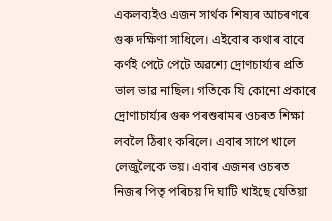একলব্যইও এজন সাৰ্থক শিষ্যৰ আচৰণৰে গুৰু দক্ষিণা সাধিলে। এইবোৰ কথাৰ বাবে কৰ্ণই পেটে পেটে অৱশ্যে দ্ৰোণচাৰ্য্যৰ প্ৰতি ভাল ভাৱ নাছিল। গতিকে যি কোনো প্ৰকাৰে দ্ৰোণাচাৰ্য্যৰ গুৰু পৰশুৰামৰ ওচৰত শিক্ষা লবলৈ ঠিৰাং কৰিলে। এবাৰ সাপে খালে লেজুলৈকে ভয়। এবাৰ এজনৰ ওচৰত নিজৰ পিতৃ পৰিচয় দি ঘাটি খাইছে যেতিয়া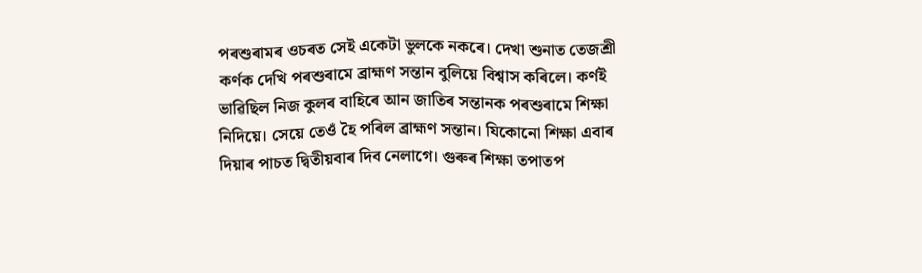পৰশুৰামৰ ওচৰত সেই একেটা ভুলকে নকৰে। দেখা শুনাত তেজশ্ৰী কৰ্ণক দেখি পৰশুৰামে ব্ৰাহ্মণ সন্তান বুলিয়ে বিশ্বাস কৰিলে। কৰ্ণই ভাৱিছিল নিজ কুলৰ বাহিৰে আন জাতিৰ সন্তানক পৰশুৰামে শিক্ষা নিদিয়ে। সেয়ে তেওঁ হৈ পৰিল ব্ৰাহ্মণ সন্তান। যিকোনো শিক্ষা এবাৰ দিয়াৰ পাচত দ্বিতীয়বাৰ দিব নেলাগে। গুৰুৰ শিক্ষা তপাতপ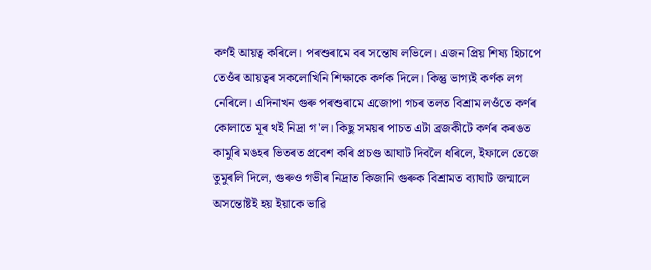কৰ্ণই আয়ত্ব কৰিলে। পৰশুৰামে বৰ সন্তোষ লভিলে। এজন প্ৰিয় শিষ্য হিচাপে তেওঁৰ আয়ত্বৰ সকলোখিনি শিক্ষাকে কৰ্ণক দিলে। কিন্তু ভাগ্যই কৰ্ণক লগ নেৰিলে। এদিনাখন গুৰু পৰশুৰামে এজোপা গচৰ তলত বিশ্ৰাম লওঁতে কৰ্ণৰ কোলাতে মূৰ থই নিদ্ৰা গ'ল। কিছু সময়ৰ পাচত এটা ব্ৰজকীটে কৰ্ণৰ কৰঙত কামুৰি মঙহৰ ভিতৰত প্ৰবেশ কৰি প্ৰচণ্ড আঘাট দিবলৈ ধৰিলে, ইফালে তেজে তুমুৰলি দিলে, গুৰুও গভীৰ নিদ্ৰাত কিজানি গুৰুক বিশ্ৰামত ব্যাঘাট জন্মালে অসন্তোষ্টই হয় ইয়াকে ভাৱি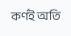কৰ্ণই অতি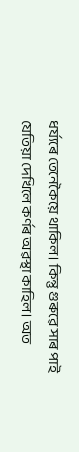ধৰ্য্যৰে তেনেকৈয়ে থাকিল। কিন্তু গুৰুৱে সাৰ পাই যেতিয়া দেখিলে কৰ্ণৰ অৱস্থা কাহিল। অত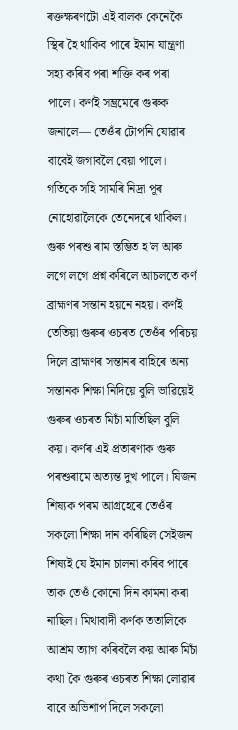ৰক্তক্ষৰণটো এই বালক কেনেকৈ স্থিৰ হৈ থাকিব পাৰে ইমান যান্ত্ৰণা সহ্য কৰিব পৰা শক্তি কৰ পৰা পালে। কৰ্ণই সম্ভ্ৰমেৰে গুৰুক জনালে— তেওঁৰ টোপনি যোৱাৰ বাবেই জগাবলৈ বেয়া পালে। গতিকে সহি সামৰি নিদ্ৰা পূৰ নোহোৱালৈকে তেনেদৰে থাকিল। গুৰু পৰশু ৰাম স্তম্ভিত হ'ল আৰু লগে লগে প্ৰশ্ন কৰিলে আচলতে কৰ্ণ ব্ৰাহ্মণৰ সন্তান হয়নে নহয়। কৰ্ণই তেতিয়া গুৰুৰ ওচৰত তেওঁৰ পৰিচয় দিলে ব্ৰাহ্মণৰ সন্তানৰ বাহিৰে অন্য সন্তানক শিক্ষা নিদিয়ে বুলি ভাৱিয়েই গুৰুৰ ওচৰত মিচাঁ মাতিছিল বুলি কয়। কৰ্ণৰ এই প্ৰতাৰণাক গুৰু পৰশুৰামে অত্যন্ত দুখ পালে। যিজন শিষ্যক পৰম আগ্ৰহেৰে তেওঁৰ সকলো শিক্ষা দান কৰিছিল সেইজন শিষ্যই যে ইমান চালনা কৰিব পাৰে তাক তেওঁ কোনো দিন কামনা কৰা নাছিল। মিথাবাদী কৰ্ণক ততালিকে আশ্ৰম ত্যাগ কৰিবলৈ কয় আৰু মিচাঁ কথা কৈ গুৰুৰ ওচৰত শিক্ষা লোৱাৰ বাবে অভিশাপ দিলে সকলো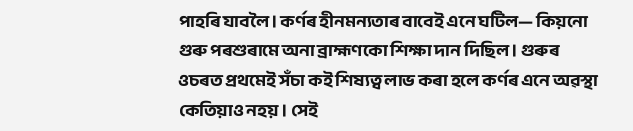পাহৰি যাবলৈ। কৰ্ণৰ হীনমন্যতাৰ বাবেই এনে ঘটিল— কিয়নো গুৰু পৰশুৰামে অনা ব্ৰাহ্মণকো শিক্ষা দান দিছিল। গুৰুৰ ওচৰত প্ৰথমেই সঁচা কই শিষ্যত্ব লাভ কৰা হলে কৰ্ণৰ এনে অৱস্থা কেতিয়াও নহয়। সেই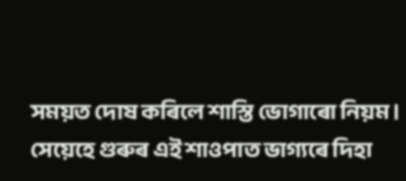সময়ত দোষ কৰিলে শাস্তি ভোগাৰো নিয়ম। সেয়েহে গুৰুৰ এই শাওপাত ভাগ্যৰে দিহা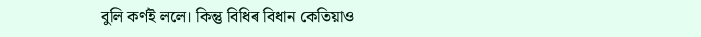বুলি কৰ্ণই ললে। কিন্তু বিধিৰ বিধান কেতিয়াও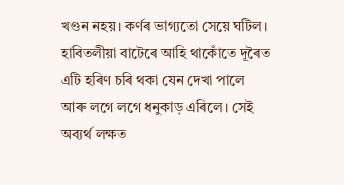খণ্ডন নহয়। কৰ্ণৰ ভাগ্যতো সেয়ে ঘটিল। হাবিতলীয়া বাটেৰে আহি থাকোঁতে দূৰৈত এটি হৰিণ চৰি থকা যেন দেখা পালে আৰু লগে লগে ধনুকাড় এৰিলে। সেই অব্যৰ্থ লক্ষত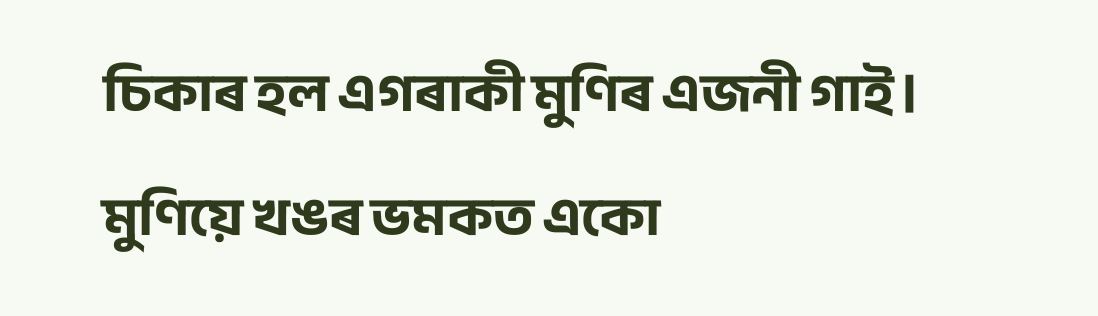চিকাৰ হল এগৰাকী মুণিৰ এজনী গাই। মুণিয়ে খঙৰ ভমকত একো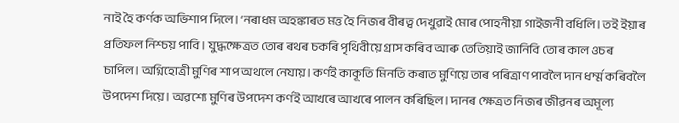নাই হৈ কৰ্ণক অভিশাপ দিলে। ‘নৰাধম অহঙ্কাৰত মত্ত হৈ নিজৰ বীৰত্ব দেখুৱাই মোৰ পোহনীয়া গাইজনী বধিলি। তই ইয়াৰ প্ৰতিফল নিশ্চয় পাবি। যুদ্ধক্ষেত্ৰত তোৰ ৰথৰ চকৰি পৃথিবীয়ে গ্ৰাস কৰিব আৰু তেতিয়াই জানিবি তোৰ কাল ওচৰ চাপিল। অগ্নিহোত্ৰী মুণিৰ শাপ অথলে নেযায়। কৰ্ণই কাকূতি মিনতি কৰাত মুণিয়ে তাৰ পৰিত্ৰাণ পাবলৈ দান ধৰ্ম্ম কৰিবলৈ উপদেশ দিয়ে। অৱশ্যে মুণিৰ উপদেশ কৰ্ণই আখৰে আখৰে পালন কৰিছিল। দানৰ ক্ষেত্ৰত নিজৰ জীৱনৰ অমূল্য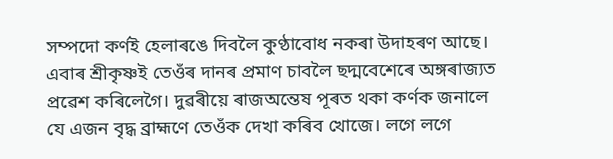সম্পদো কৰ্ণই হেলাৰঙে দিবলৈ কুণ্ঠাবোধ নকৰা উদাহৰণ আছে। এবাৰ শ্ৰীকৃষ্ণই তেওঁৰ দানৰ প্ৰমাণ চাবলৈ ছদ্মবেশেৰে অঙ্গৰাজ্যত প্ৰৱেশ কৰিলেগৈ। দুৱৰীয়ে ৰাজঅন্তেষ পূৰত থকা কৰ্ণক জনালে যে এজন বৃদ্ধ ব্ৰাহ্মণে তেওঁক দেখা কৰিব খোজে। লগে লগে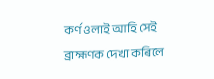কৰ্ণ ওলাই আহি সেই ব্ৰাহ্মণক দেখা কৰিলে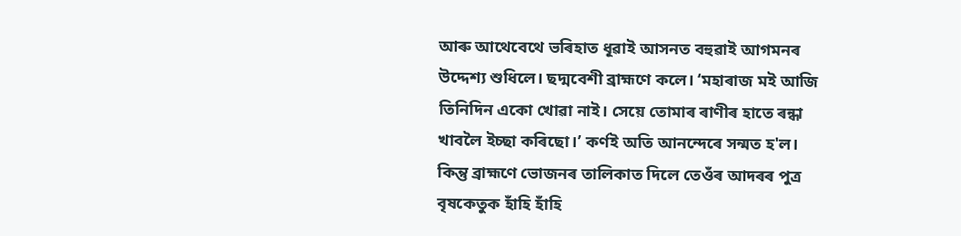আৰু আথেবেথে ভৰিহাত ধূৱাই আসনত বহুৱাই আগমনৰ উদ্দেশ্য শুধিলে। ছদ্মবেশী ব্ৰাহ্মণে কলে। ‘মহাৰাজ মই আজি তিনিদিন একো খোৱা নাই। সেয়ে তোমাৰ ৰাণীৰ হাতে ৰন্ধা খাবলৈ ইচ্ছা কৰিছো।’ কৰ্ণই অতি আনন্দেৰে সন্মত হ'ল। কিন্তু ব্ৰাহ্মণে ভোজনৰ তালিকাত দিলে তেওঁৰ আদৰৰ পুত্ৰ বৃষকেতুক হাঁহি হাঁহি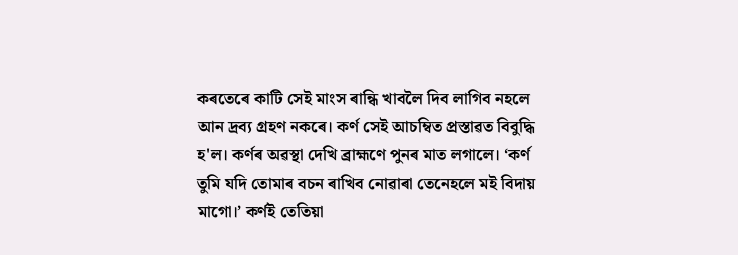কৰতেৰে কাটি সেই মাংস ৰান্ধি খাবলৈ দিব লাগিব নহলে আন দ্ৰব্য গ্ৰহণ নকৰে। কৰ্ণ সেই আচম্বিত প্ৰস্তাৱত বিবুদ্ধি হ'ল। কৰ্ণৰ অৱস্থা দেখি ব্ৰাহ্মণে পুনৰ মাত লগালে। ‘কৰ্ণ তুমি যদি তোমাৰ বচন ৰাখিব নোৱাৰা তেনেহলে ম‍ই বিদায় মাগো।’ কৰ্ণই তেতিয়া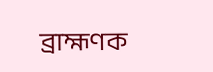ব্ৰাহ্মণক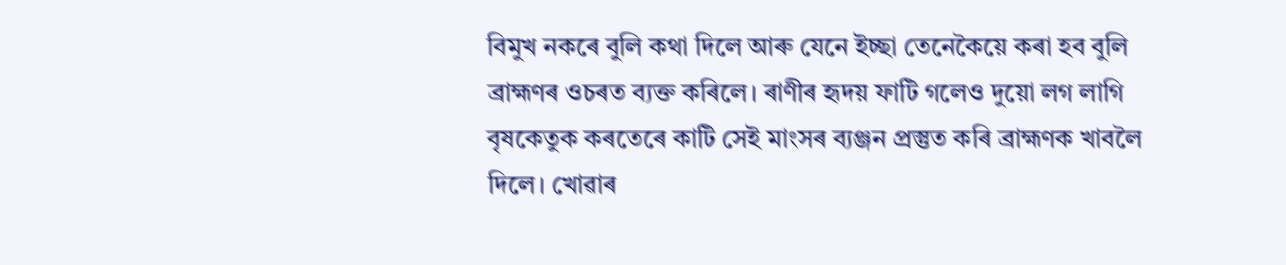বিমুখ নকৰে বুলি কথা দিলে আৰু যেনে ইচ্ছা তেনেকৈয়ে কৰা হব বুলি ব্ৰাহ্মণৰ ওচৰত ব্যক্ত কৰিলে। ৰাণীৰ হৃদয় ফাটি গলেও দুয়ো লগ লাগি বৃষকেতুক কৰতেৰে কাটি সেই মাংসৰ ব্যঞ্জন প্ৰস্তুত কৰি ব্ৰাহ্মণক খাবলৈ দিলে। খোৱাৰ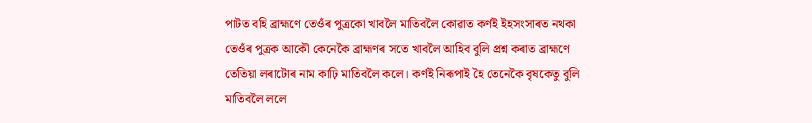পাটত বহি ব্ৰাহ্মণে তেওঁৰ পুত্ৰকো খাবলৈ মাতিবলৈ কোৱাত কৰ্ণই ইহসংসাৰত নথকা তেওঁৰ পুত্ৰক আকৌ কেনেকৈ ব্ৰাহ্মণৰ সতে খাবলৈ আহিব বুলি প্ৰশ্ন কৰাত ব্ৰাহ্মণে তেতিয়া লৰাটোৰ নাম কাঢ়ি মাতিবলৈ কলে। কৰ্ণই নিৰূপাই হৈ তেনেকৈ বৃষকেতু বুলি মাতিবলৈ ললে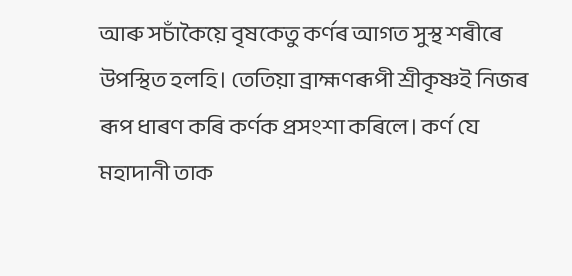আৰু সচাঁকৈয়ে বৃষকেতু কৰ্ণৰ আগত সুস্থ শৰীৰে উপস্থিত হলহি। তেতিয়া ব্ৰাহ্মণৰূপী শ্ৰীকৃষ্ণই নিজৰ ৰূপ ধাৰণ কৰি কৰ্ণক প্ৰসংশা কৰিলে। কৰ্ণ যে মহাদানী তাক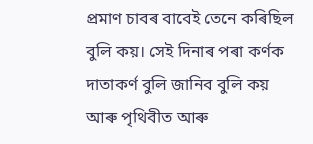প্ৰমাণ চাবৰ বাবেই তেনে কৰিছিল বুলি কয়। সেই দিনাৰ পৰা কৰ্ণক দাতাকৰ্ণ বুলি জানিব বুলি কয় আৰু পৃথিবীত আৰু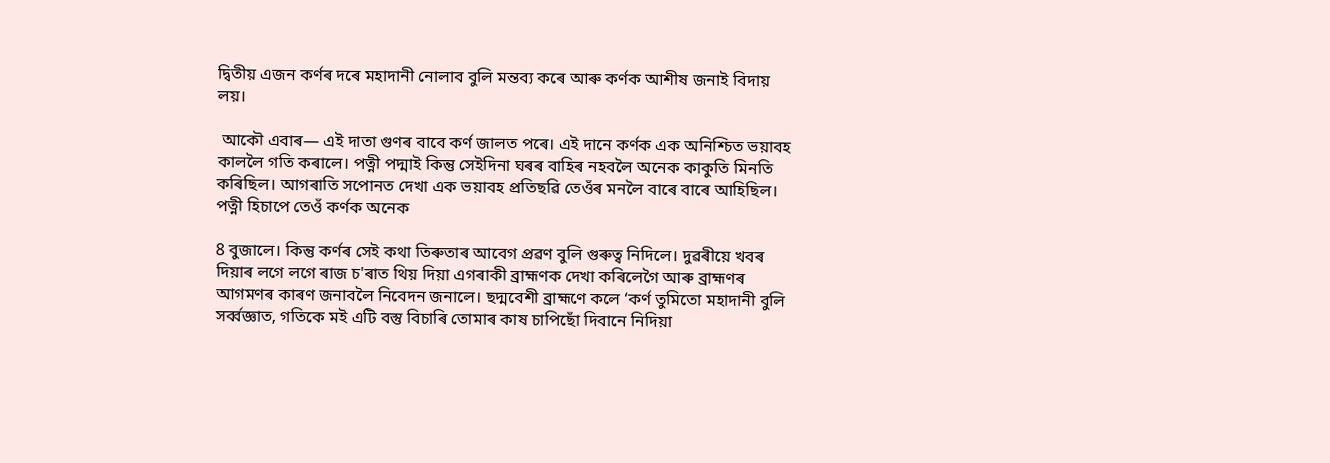দ্বিতীয় এজন কৰ্ণৰ দৰে মহাদানী নোলাব বুলি মন্তব্য কৰে আৰু কৰ্ণক আশীষ জনাই বিদায় লয়।

 আকৌ এবাৰ— এই দাতা গুণৰ বাবে কৰ্ণ জালত পৰে। এই দানে কৰ্ণক এক অনিশ্চিত ভয়াবহ কাললৈ গতি কৰালে। পত্নী পদ্মাই কিন্তু সেইদিনা ঘৰৰ বাহিৰ নহবলৈ অনেক কাকুতি মিনতি কৰিছিল। আগৰাতি সপোনত দেখা এক ভয়াবহ প্ৰতিছৱি তেওঁৰ মনলৈ বাৰে বাৰে আহিছিল। পত্নী হিচাপে তেওঁ কৰ্ণক অনেক

8 বুজালে। কিন্তু কৰ্ণৰ সেই কথা তিৰুতাৰ আবেগ প্ৰৱণ বুলি গুৰুত্ব নিদিলে। দুৱৰীয়ে খবৰ দিয়াৰ লগে লগে ৰাজ চ'ৰাত থিয় দিয়া এগৰাকী ব্ৰাহ্মণক দেখা কৰিলেগৈ আৰু ব্ৰাহ্মণৰ আগমণৰ কাৰণ জনাবলৈ নিবেদন জনালে। ছদ্মবেশী ব্ৰাহ্মণে কলে ‘কৰ্ণ তুমিতো মহাদানী বুলি সৰ্ব্বজ্ঞাত, গতিকে ম‍ই এটি বস্তু বিচাৰি তোমাৰ কাষ চাপিছোঁ দিবানে নিদিয়া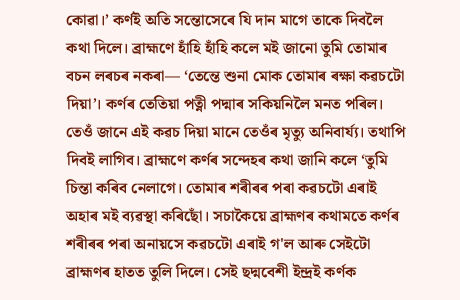কোৱা।’ কৰ্ণই অতি সন্তোসেৰে যি দান মাগে তাকে দিবলৈ কথা দিলে। ব্ৰাহ্মণে হাঁহি হাঁহি কলে মই জানো তুমি তোমাৰ বচন লৰচৰ নকৰা— ‘তেন্তে শুনা মোক তোমাৰ ৰক্ষা কৱচটো দিয়া’। কৰ্ণৰ তেতিয়া পত্নী পদ্মাৰ সকিয়নিলৈ মনত পৰিল। তেওঁ জানে এই কৱচ দিয়া মানে তেওঁৰ মৃত্যু অনিবাৰ্য্য। তথাপি দিবই লাগিব। ব্ৰাহ্মণে কৰ্ণৰ সন্দেহৰ কথা জানি কলে ‘তুমি চিন্তা কৰিব নেলাগে। তোমাৰ শৰীৰৰ পৰা কৱচটো এৰাই অহাৰ ম‍ই ব্যৱস্থা কৰিছোঁ। সচাকৈয়ে ব্ৰাহ্মণৰ কথামতে কৰ্ণৰ শৰীৰৰ পৰা অনায়সে কৱচটো এৰাই গ'ল আৰু সেইটো ব্ৰাহ্মণৰ হাতত তুলি দিলে। সেই ছদ্মবেশী ইন্দ্ৰই কৰ্ণক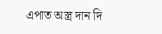এপাত অস্ত্ৰ দান দি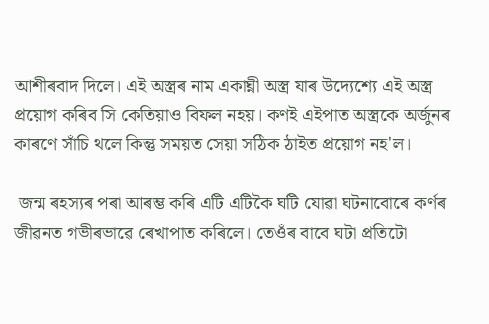আশীৰবাদ দিলে। এই অস্ত্ৰৰ নাম একাঘ্নী অস্ত্ৰ যাৰ উদ্যেশ্যে এই অস্ত্ৰ প্ৰয়োগ কৰিব সি কেতিয়াও বিফল নহয়। কণই এইপাত অস্ত্ৰকে অৰ্জুনৰ কাৰণে সাঁচি থলে কিন্তু সময়ত সেয়া সঠিক ঠাইত প্ৰয়োগ নহ'ল।

 জন্ম ৰহস্যৰ পৰা আৰম্ভ কৰি এটি এটিকৈ ঘটি যোৱা ঘটনাবোৰে কৰ্ণৰ জীৱনত গভীৰভাৱে ৰেখাপাত কৰিলে। তেওঁৰ বাবে ঘটা প্ৰতিটো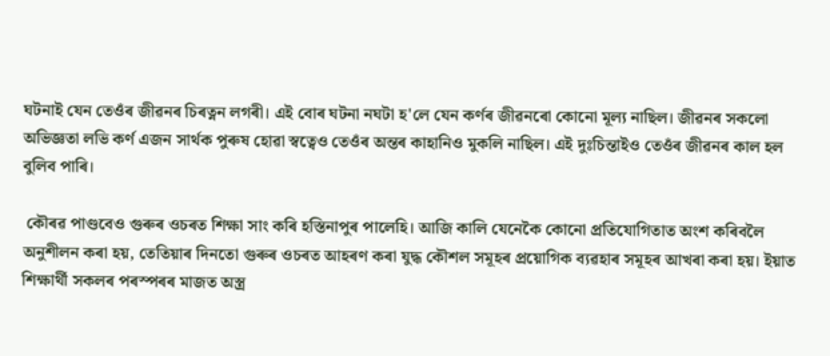ঘটনাই যেন তেওঁৰ জীৱনৰ চিৰত্নন লগৰী। এই বোৰ ঘটনা নঘটা হ'লে যেন কৰ্ণৰ জীৱনৰো কোনো মূল্য নাছিল। জীৱনৰ সকলো অভিজ্ঞতা লভি কৰ্ণ এজন সাৰ্থক পুৰুষ হোৱা স্বত্বেও তেওঁৰ অন্তৰ কাহানিও মুকলি নাছিল। এই দুঃচিন্তাইও তেওঁৰ জীৱনৰ কাল হল বুলিব পাৰি।

 কৌৰৱ পাণ্ডবেও গুৰুৰ ওচৰত শিক্ষা সাং কৰি হস্তিনাপুৰ পালেহি। আজি কালি যেনেকৈ কোনো প্ৰতিযোগিতাত অংশ কৰিবলৈ অনুশীলন কৰা হয়, তেতিয়াৰ দিনতো গুৰুৰ ওচৰত আহৰণ কৰা যুদ্ধ কৌশল সমূহৰ প্ৰয়োগিক ব্যৱহাৰ সমূহৰ আখৰা কৰা হয়। ইয়াত শিক্ষাৰ্থী সকলৰ পৰস্পৰৰ মাজত অস্ত্ৰ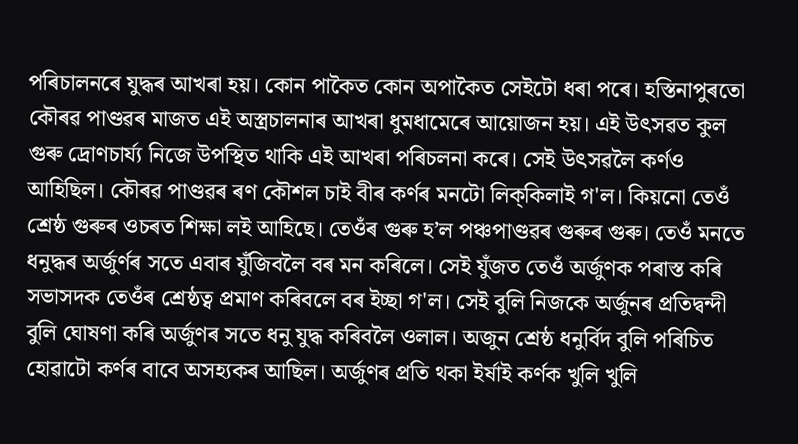পৰিচালনৰে যুদ্ধৰ আখৰা হয়। কোন পাকৈত কোন অপাকৈত সেইটো ধৰা পৰে। হস্তিনাপুৰতো কৌৰৱ পাণ্ডৱৰ মাজত এই অস্ত্ৰচালনাৰ আখৰা ধুমধামেৰে আয়োজন হয়। এই উৎসৱত কুল গুৰু দ্ৰোণচাৰ্য্য নিজে উপস্থিত থাকি এই আখৰা পৰিচলনা কৰে। সেই উৎসৱলৈ কৰ্ণও আহিছিল। কৌৰৱ পাণ্ডৱৰ ৰণ কৌশল চাই বীৰ কৰ্ণৰ মনটো লিক্‌কিলাই গ'ল। কিয়নো তেওঁ শ্ৰেষ্ঠ গুৰুৰ ওচৰত শিক্ষা লই আহিছে। তেওঁৰ গুৰু হ’ল পঞ্চপাণ্ডৱৰ গুৰুৰ গুৰু। তেওঁ মনতে ধনুদ্ধৰ অৰ্জুৰ্ণৰ সতে এবাৰ যুঁজিবলৈ বৰ মন কৰিলে। সেই যুঁজত তেওঁ অৰ্জুণক পৰাস্ত কৰি সভাসদক তেওঁৰ শ্ৰেষ্ঠত্ব প্ৰমাণ কৰিবলে বৰ ইচ্ছা গ'ল। সেই বুলি নিজকে অৰ্জুনৰ প্ৰতিদ্বন্দী বুলি ঘোষণা কৰি অৰ্জুণৰ সতে ধনু যুদ্ধ কৰিবলৈ ওলাল। অজুন শ্ৰেষ্ঠ ধনুৰ্বিদ বুলি পৰিচিত হোৱাটো কৰ্ণৰ বাবে অসহ্যকৰ আছিল। অৰ্জুণৰ প্ৰতি থকা ইৰ্ষাই কৰ্ণক খুলি খুলি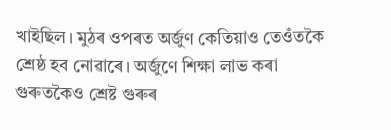খাইছিল। মুঠৰ ওপৰত অৰ্জুণ কেতিয়াও তেওঁতকৈ শ্ৰেষ্ঠ হব নোৱাৰে। অৰ্জুণে শিক্ষা লাভ কৰা গুৰুতকৈও শ্ৰেষ্ট গুৰুৰ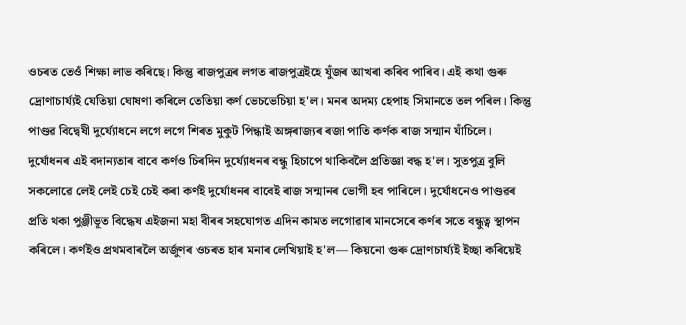ওচৰত তেওঁ শিক্ষা লাভ কৰিছে। কিন্তু ৰাজপুত্ৰৰ লগত ৰাজপুত্ৰইহে যুঁজৰ আখৰা কৰিব পাৰিব। এই কথা গুৰু দ্ৰোণাচাৰ্য্যই যেতিয়া ঘোষণা কৰিলে তেতিয়া কৰ্ণ ভেচভেচিয়া হ'ল। মনৰ অদম্য হেপাহ সিমানতে তল পৰিল। কিন্তু পাণ্ডৱ বিদ্বেষী দুৰ্য্যোধনে লগে লগে শিৰত মুকুট পিন্ধাই অঙ্গৰাজ্যৰ ৰজা পাতি কৰ্ণক ৰাজ সন্মান যাঁচিলে। দুৰ্যোধনৰ এই বদান্যতাৰ বাবে কৰ্ণও চিৰদিন দুৰ্য্যোধনৰ বন্ধু হিচাপে থাকিবলৈ প্ৰতিজ্ঞা বদ্ধ হ'ল। সুতপুত্ৰ বুলি সকলোৱে লেই লেই চেই চেই কৰা কৰ্ণই দুৰ্যোধনৰ বাবেই ৰাজ সন্মানৰ ভোগী হব পাৰিলে। দুৰ্যোধনেও পাণ্ডৱৰ প্ৰতি থকা পুঞ্জীভূত বিদ্ধেষ এইজনা মহা বীৰৰ সহযোগত এদিন কামত লগোৱাৰ মানসেৰে কৰ্ণৰ সতে বন্ধুত্ব স্থাপন কৰিলে। কৰ্ণইও প্ৰথমবাৰলৈ অৰ্জুণৰ ওচৰত হাৰ মনাৰ লেখিয়াই হ'ল— কিয়নো গুৰু দ্ৰোণচাৰ্য্যই ইচ্ছা কৰিয়েই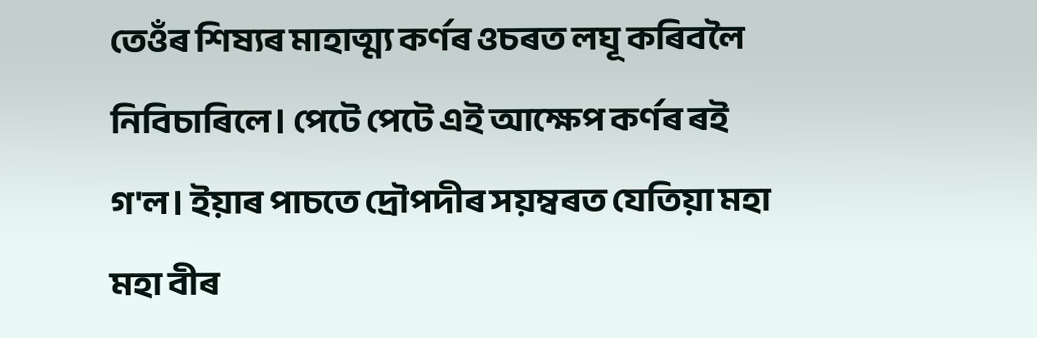তেওঁৰ শিষ্যৰ মাহাত্ম্য কৰ্ণৰ ওচৰত লঘূ কৰিবলৈ নিবিচাৰিলে। পেটে পেটে এই আক্ষেপ কৰ্ণৰ ৰই গ'ল। ইয়াৰ পাচতে দ্ৰৌপদীৰ সয়ম্বৰত যেতিয়া মহা মহা বীৰ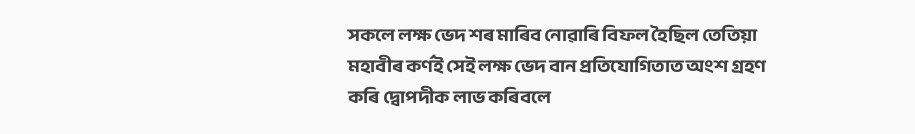সকলে লক্ষ ভেদ শৰ মাৰিব নোৱাৰি বিফল হৈছিল তেতিয়া মহাবীৰ কৰ্ণই সেই লক্ষ ভেদ বান প্ৰতিযোগিতাত অংশ গ্ৰহণ কৰি দ্বোপদীক লাভ কৰিবলে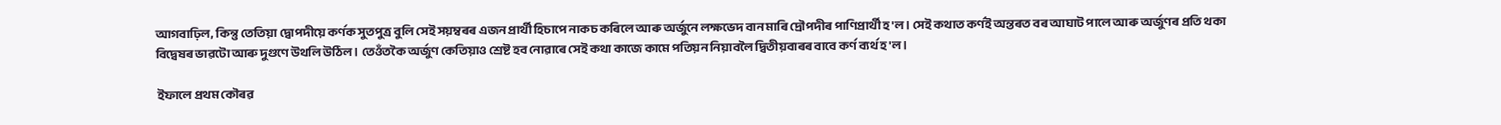আগবাঢ়িল, কিন্তু তেতিয়া দ্বোপদীয়ে কৰ্ণক সুতপুত্ৰ বুলি সেই সয়ম্বৰৰ এজন প্ৰাৰ্থী হিচাপে নাকচ কৰিলে আৰু অৰ্জুনে লক্ষভেদ বান মাৰি দ্ৰৌপদীৰ পাণিপ্ৰাৰ্থী হ'ল। সেই কথাত কৰ্ণই অন্তৰত বৰ আঘাট পালে আৰু অৰ্জুণৰ প্ৰতি থকা বিদ্বেষৰ ভাৱটো আৰু দুগুণে উথলি উঠিল। তেওঁতকৈ অৰ্জুণ কেতিয়াও শ্ৰেষ্ট হব নোৱাৰে সেই কথা কাজে কামে পতিয়ন নিয়াবলৈ দ্বিতীয়বাৰৰ বাবে কৰ্ণ ব্যৰ্থ হ'ল।

 ইফালে প্ৰথম কৌৰৱ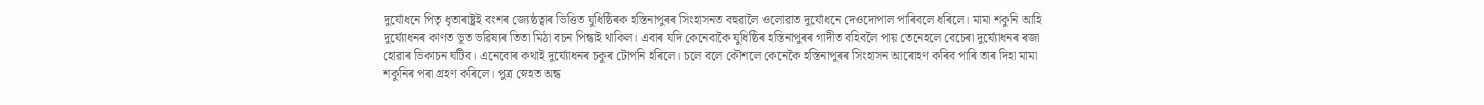দুৰ্যোধনে পিতৃ ধৃতাৰাষ্ট্ৰই বংশৰ জ্যেষ্ঠত্বাৰ ভিত্তিত যুধিষ্ঠিৰক হস্তিনাপুৰৰ সিংহাসনত বহুৱালৈ ওলোৱাত দুৰ্যোধনে দেওদোপাল পাৰিবলে ধৰিলে। মামা শকুনি আহি দুৰ্য্যোধনৰ কাণত ভূত ভৱিষ্যৰ তিতা মিঠা বচন পিন্ধাই থাকিল। এবাৰ যদি কেনেবাকৈ যুধিষ্ঠিৰ হস্তিনাপুৰৰ গাদীত বহিবলৈ পায় তেনেহলে বেচেৰা দুৰ্য্যোধনৰ ৰজা হোৱাৰ ভিকাচন ঘটিব। এনেবোৰ কথাই দুৰ্য্যোধনৰ চকুৰ টোপনি হৰিলে। চলে বলে কৌশলে কেনেকৈ হস্তিনাপুৰৰ সিংহাসন আৰোহণ কৰিব পাৰি তাৰ দিহা মামা শকুনিৰ পৰা গ্ৰহণ কৰিলে। পুত্ৰ স্নেহত অন্ধ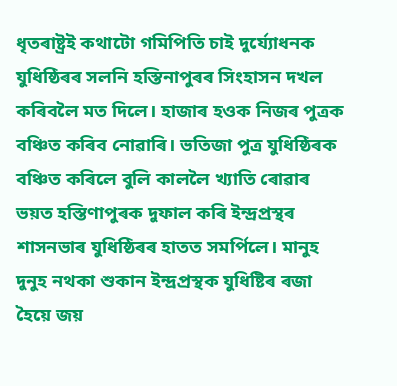ধৃতৰাষ্ট্ৰই কথাটো গমিপিতি চাই দুৰ্য্যোধনক যুধিষ্ঠিৰৰ সলনি হস্তিনাপুৰৰ সিংহাসন দখল কৰিবলৈ মত দিলে। হাজাৰ হওক নিজৰ পুত্ৰক বঞ্চিত কৰিব নোৱাৰি। ভতিজা পুত্ৰ যুধিষ্ঠিৰক বঞ্চিত কৰিলে বুলি কাললৈ খ্যাতি ৰোৱাৰ ভয়ত হস্তিণাপুৰক দুফাল কৰি ইন্দ্ৰপ্ৰস্থৰ শাসনভাৰ যুধিষ্ঠিৰৰ হাতত সমৰ্পিলে। মানুহ দুনুহ নথকা শুকান ইন্দ্ৰপ্ৰস্থক যুধিষ্টিৰ ৰজা হৈয়ে জয়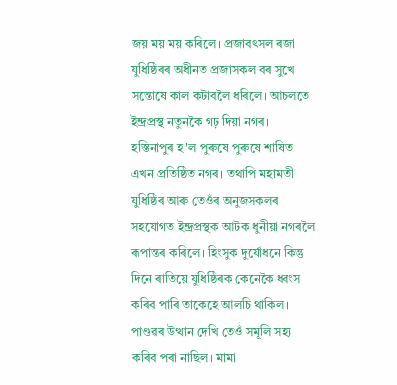জয় ময় ময় কৰিলে। প্ৰজাবৎসল ৰজা যুধিষ্ঠিৰৰ অধীনত প্ৰজাসকল বৰ সুখে সন্তোষে কাল কটাবলৈ ধৰিলে। আচলতে ইন্দ্ৰপ্ৰস্থ নতুনকৈ গঢ় দিয়া নগৰ। হস্তিনাপুৰ হ'ল পুৰুষে পুৰুষে শাষিত এখন প্ৰতিষ্ঠিত নগৰ। তথাপি মহামতী যুধিষ্ঠিৰ আৰু তেওঁৰ অনুজসকলৰ সহযোগত ইন্দ্ৰপ্ৰস্থক আটক ধুনীয়া নগৰলৈ ৰূপান্তৰ কৰিলে। হিংসুক দুৰ্যোধনে কিন্তু দিনে ৰাতিয়ে যুধিষ্ঠিৰক কেনেকৈ ধ্বংস কৰিব পাৰি তাকেহে আলচি থাকিল। পাণ্ডৱৰ উত্থান দেখি তেওঁ সমূলি সহ্য কৰিব পৰা নাছিল। মামা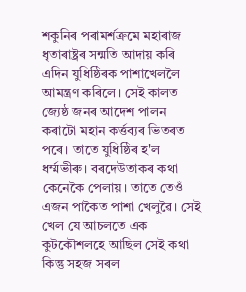শকুনিৰ পৰামৰ্শক্ৰমে মহাৰাজ ধৃতাৰাষ্ট্ৰৰ সন্মতি আদায় কৰি এদিন যুধিষ্ঠিৰক পাশাখেললৈ আমন্ত্ৰণ কৰিলে। সেই কালত জ্যেষ্ঠ জনৰ আদেশ পালন কৰাটো মহান কৰ্ত্তব্যৰ ভিতৰত পৰে। তাতে যুধিষ্ঠিৰ হ'ল ধৰ্ম্মভীৰু। বৰদেউতাকৰ কথা কেনেকৈ পেলায়। তাতে তেওঁ এজন পাকৈত পাশা খেলুৱৈ। সেই খেল যে আচলতে এক কুটকৌশলহে আছিল সেই কথা কিন্তু সহজ সৰল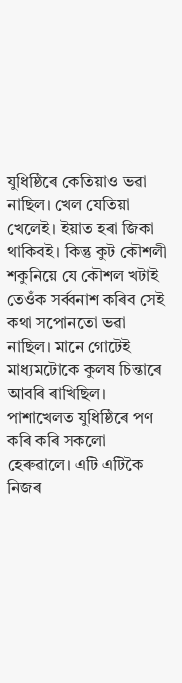যুধিষ্ঠিৰে কেতিয়াও ভৱা নাছিল। খেল যেতিয়া খেলেই। ইয়াত হৰা জিকা থাকিবই। কিন্তু কুট কৌশলী শকুনিয়ে যে কৌশল খটাই তেওঁক সৰ্ব্বনাশ কৰিব সেই কথা সপোনতো ভৱা নাছিল। মানে গোটেই মাধ্যমটোকে কুলষ চিন্তাৰে আবৰি ৰাখিছিল। পাশাখেলত যুধিষ্ঠিৰে পণ কৰি কৰি সকলো হেৰুৱালে। এটি এটিকৈ নিজৰ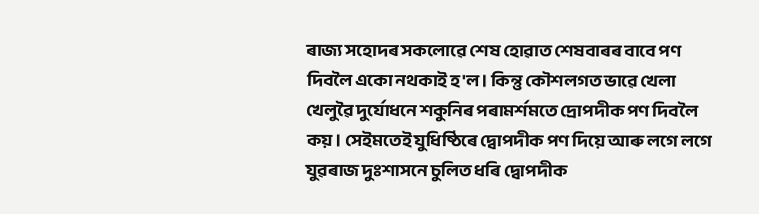ৰাজ্য সহোদৰ সকলোৱে শেষ হোৱাত শেষবাৰৰ বাবে পণ দিবলৈ একো নথকাই হ'ল। কিন্তু কৌশলগত ভাৱে খেলা খেলুৱৈ দুৰ্যোধনে শকুনিৰ পৰামৰ্শমতে দ্ৰোপদীক পণ দিবলৈ কয়। সেইমতেই যুধিষ্ঠিৰে দ্বোপদীক পণ দিয়ে আৰু লগে লগে যুৱৰাজ দুঃশাসনে চুলিত ধৰি দ্বোপদীক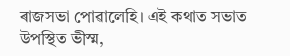ৰাজসভা পোৱালেহি। এই কথাত সভাত উপস্থিত ভীস্ম,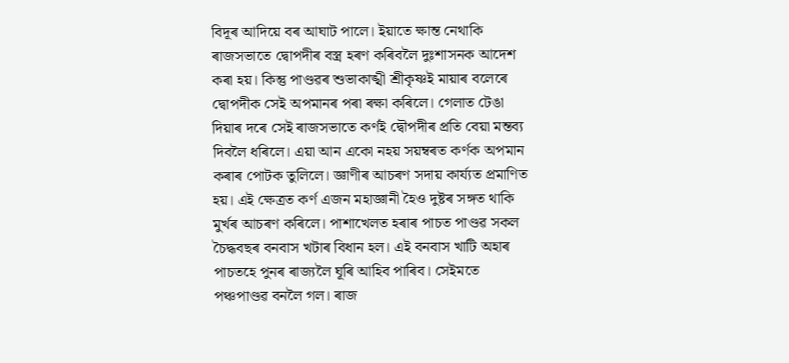বিদূৰ আদিয়ে বৰ আঘাট পালে। ইয়াতে ক্ষান্ত নেথাকি ৰাজসভাতে দ্বোপদীৰ বস্ত্ৰ হৰণ কৰিবলৈ দুঃশাসনক আদেশ কৰা হয়। কিন্তু পাণ্ডৱৰ শুভাকাঙ্খী শ্ৰীকৃষ্ণই মায়াৰ বলেৰে দ্বোপদীক সেই অপমানৰ পৰা ৰক্ষা কৰিলে। গেলাত টেঙা দিয়াৰ দৰে সেই ৰাজসভাতে কৰ্ণই দ্বৌপদীৰ প্ৰতি বেয়া মন্তব্য দিবলৈ ধৰিলে। এয়া আন একো নহয় সয়ম্বৰত কৰ্ণক অপমান কৰাৰ পোটক তুলিলে। জ্ঞাণীৰ আচৰণ সদায় কাৰ্য্যত প্ৰমাণিত হয়। এই ক্ষেত্ৰত কৰ্ণ এজন মহাজ্ঞানী হৈও দুষ্টৰ সঙ্গত থাকি মুৰ্খৰ আচৰণ কৰিলে। পাশাখেলত হৰাৰ পাচত পাণ্ডৱ সকল চৈদ্ধবছৰ বনবাস খটাৰ বিধান হল। এই বনবাস খাটি অহাৰ পাচতহে পুনৰ ৰাজ্যলৈ ঘূৰি আহিব পাৰিব। সেইমতে পঞ্চপাণ্ডৱ বনলৈ গল। ৰাজ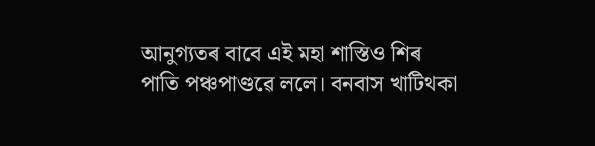আনুগ্যতৰ বাবে এই মহা শাস্তিও শিৰ পাতি পঞ্চপাণ্ডৱে ললে। বনবাস খাটিথকা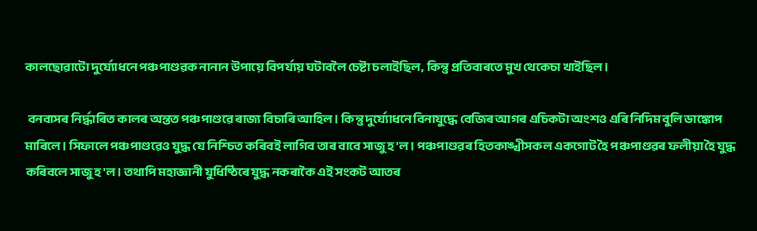কালছোৱাটো দুৰ্য্যোধনে পঞ্চপাণ্ডৱক নানান উপায়ে বিপৰ্য্যয় ঘটাবলৈ চেষ্টা চলাইছিল, কিন্তু প্ৰতিবাৰতে মুখ থেকেচা খাইছিল।

 বনবাসৰ নিৰ্দ্ধাৰিত কালৰ অন্তত পঞ্চপাণ্ডৱে ৰাজ্য বিচাৰি আহিল। কিন্তু দুৰ্য্যোধনে বিনাযুদ্ধে বেজিৰ আগৰ এচিকটা অংশও এৰি নিদিম বুলি ডাঙ্কোপ মাৰিলে। সিফালে পঞ্চপাণ্ডৱেও যুদ্ধ যে নিশ্চিত কৰিবই লাগিব তাৰ বাবে সাজু হ'ল। পঞ্চপাণ্ডৱৰ হিতকাঙ্খীসকল একগোট হৈ পঞ্চপাণ্ডৱৰ ফলীয়া হৈ যুদ্ধ কৰিবলে সাজু হ'ল। তথাপি মহাজ্ঞানী যুধিষ্ঠিৰে যুদ্ধ নকৰাকৈ এই সংকট আতৰ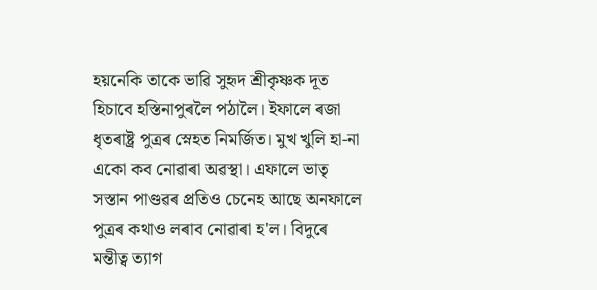হয়নেকি তাকে ভাৱি সুহৃদ শ্ৰীকৃষ্ণক দূত হিচাবে হস্তিনাপুৰলৈ পঠালৈ। ইফালে ৰজা ধৃতৰাষ্ট্ৰ পুত্ৰৰ স্নেহত নিমৰ্জিত। মুখ খুলি হা-না একো কব নোৱাৰা অৱস্থা। এফালে ভাতৃ সস্তান পাণ্ডৱৰ প্ৰতিও চেনেহ আছে অনফালে পুত্ৰৰ কথাও লৰাব নোৱাৰা হ'ল। বিদুৰে মন্তীত্ব ত্যাগ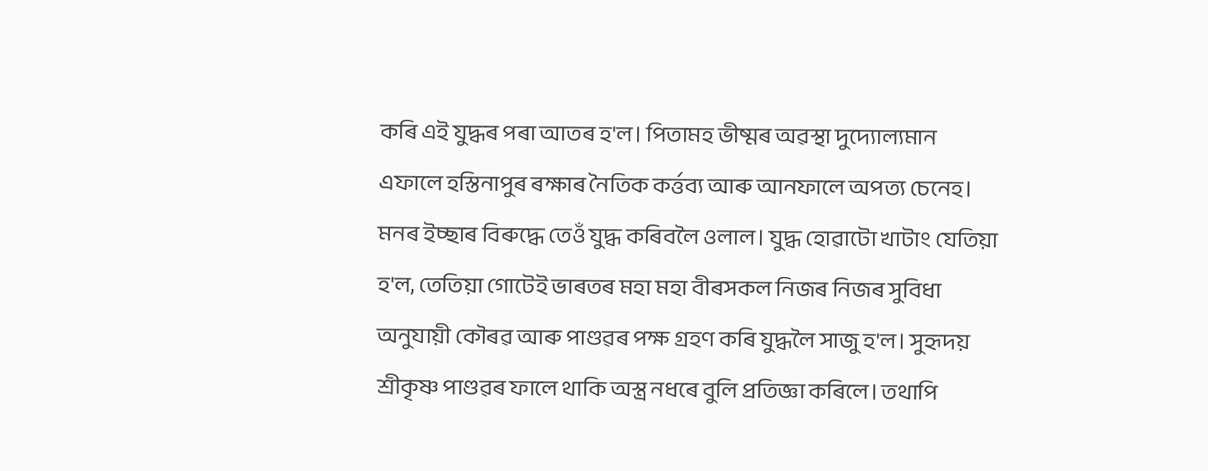কৰি এই যুদ্ধৰ পৰা আতৰ হ'ল। পিতামহ ভীষ্মৰ অৱস্থা দুদ্যোল্যমান এফালে হস্তিনাপুৰ ৰক্ষাৰ নৈতিক কৰ্ত্তব্য আৰু আনফালে অপত্য চেনেহ। মনৰ ইচ্ছাৰ বিৰুদ্ধে তেওঁ যুদ্ধ কৰিবলৈ ওলাল। যুদ্ধ হোৱাটো খাটাং যেতিয়া হ'ল, তেতিয়া গোটেই ভাৰতৰ মহা মহা বীৰসকল নিজৰ নিজৰ সুবিধা অনুযায়ী কৌৰৱ আৰু পাণ্ডৱৰ পক্ষ গ্ৰহণ কৰি যুদ্ধলৈ সাজু হ'ল। সুহৃদয় শ্ৰীকৃষ্ণ পাণ্ডৱৰ ফালে থাকি অস্ত্ৰ নধৰে বুলি প্ৰতিজ্ঞা কৰিলে। তথাপি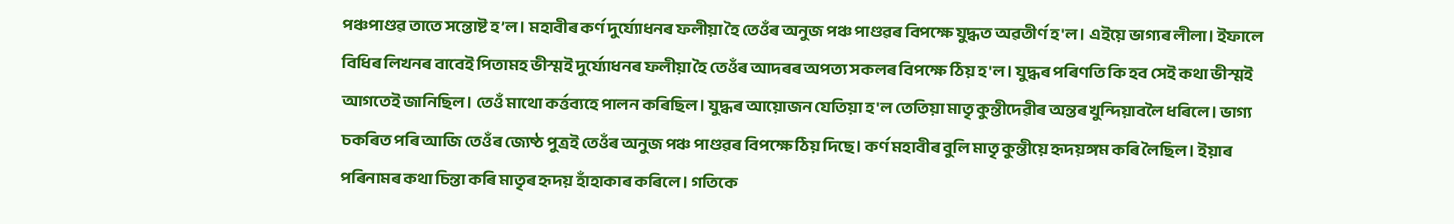পঞ্চপাণ্ডৱ তাতে সন্তোষ্ট হ’ল। মহাবীৰ কৰ্ণ দুৰ্য্যোধনৰ ফলীয়া হৈ তেওঁৰ অনুজ পঞ্চ পাণ্ডৱৰ বিপক্ষে যুদ্ধত অৱতীৰ্ণ হ'ল। এইয়ে ভাগ্যৰ লীলা। ইফালে বিধিৰ লিখনৰ বাবেই পিতামহ ভীস্মই দুৰ্য্যোধনৰ ফলীয়া হৈ তেওঁৰ আদৰৰ অপত্য সকলৰ বিপক্ষে ঠিয় হ'ল। যুদ্ধৰ পৰিণতি কি হব সেই কথা ভীস্মই আগতেই জানিছিল। তেওঁ মাথো কৰ্ত্তব্যহে পালন কৰিছিল। যুদ্ধৰ আয়োজন যেতিয়া হ'ল তেতিয়া মাতৃ কুন্তীদেৱীৰ অন্তৰ খুন্দিয়াবলৈ ধৰিলে। ভাগ্য চকৰিত পৰি আজি তেওঁৰ জ্যেষ্ঠ পুত্ৰই তেওঁৰ অনুজ পঞ্চ পাণ্ডৱৰ বিপক্ষে ঠিয় দিছে। কৰ্ণ মহাবীৰ বুলি মাতৃ কুন্তীয়ে হৃদয়ঙ্গম কৰি লৈছিল। ইয়াৰ পৰিনামৰ কথা চিন্তা কৰি মাতৃৰ হৃদয় হাঁহাকাৰ কৰিলে। গতিকে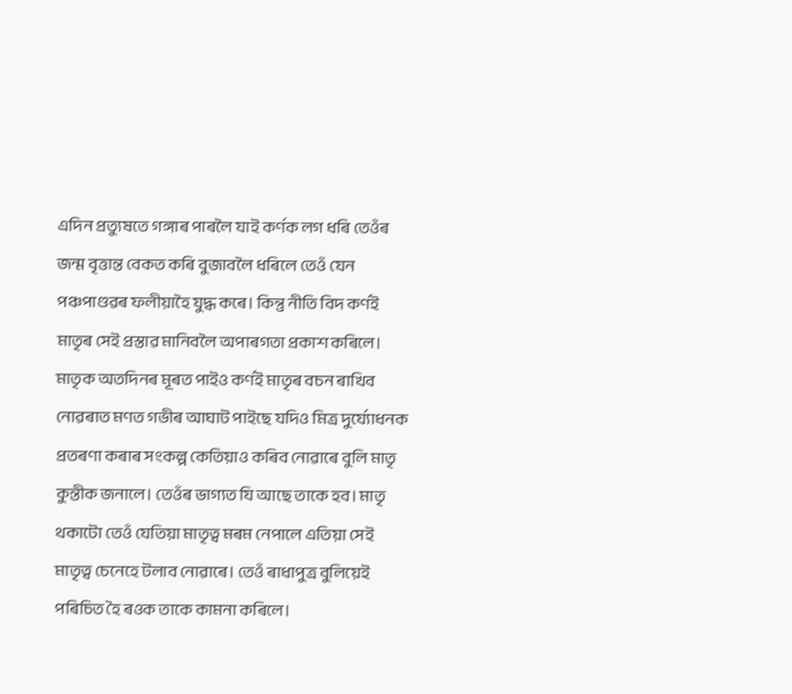এদিন প্ৰত্যুষতে গঙ্গাৰ পাৰলৈ যাই কৰ্ণক লগ ধৰি তেওঁৰ জন্ম বৃত্তান্ত বেকত কৰি বুজাবলৈ ধৰিলে তেওঁ যেন পঞ্চপাণ্ডৱৰ ফলীয়াহৈ যুদ্ধ কৰে। কিন্তু নীতি বিদ কৰ্ণই মাতৃৰ সেই প্ৰস্তাৱ মানিবলৈ অপাৰগতা প্ৰকাশ কৰিলে। মাতৃক অতদিনৰ মূৰত পাইও কৰ্ণই মাতৃৰ বচন ৰাখিব নোৱৰাত মণত গভীৰ আঘাট পাইছে যদিও মিত্ৰ দুৰ্য্যোধনক প্ৰতৰণা কৰাৰ সংকল্প কেতিয়াও কৰিব নোৱাৰে বুলি মাতৃ কুন্তীক জনালে। তেওঁৰ ভাগ্যত যি আছে তাকে হব। মাতৃ থকাটো তেওঁ যেতিয়া মাতৃত্ব মৰম নেপালে এতিয়া সেই মাতৃত্ব চেনেহে টলাব নোৱাৰে। তেওঁ ৰাধাপুত্ৰ বুলিয়েই পৰিচিত হৈ ৰওক তাকে কামনা কৰিলে।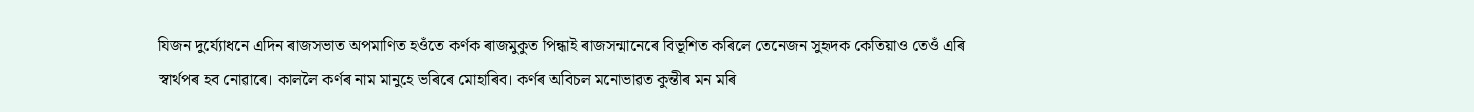যিজন দুৰ্য্যোধনে এদিন ৰাজসভাত অপমাণিত হওঁতে কৰ্ণক ৰাজমুকুত পিন্ধাই ৰাজসন্মানেৰে বিভূশিত কৰিলে তেনেজন সুহৃদক কেতিয়াও তেওঁ এৰি স্বাৰ্থপৰ হব নোৱাৰে। কাললৈ কৰ্ণৰ নাম মানুহে ভৰিৰে মোহাৰিব। কৰ্ণৰ অবিচল মনোভাৱত কুন্তীৰ মন মৰি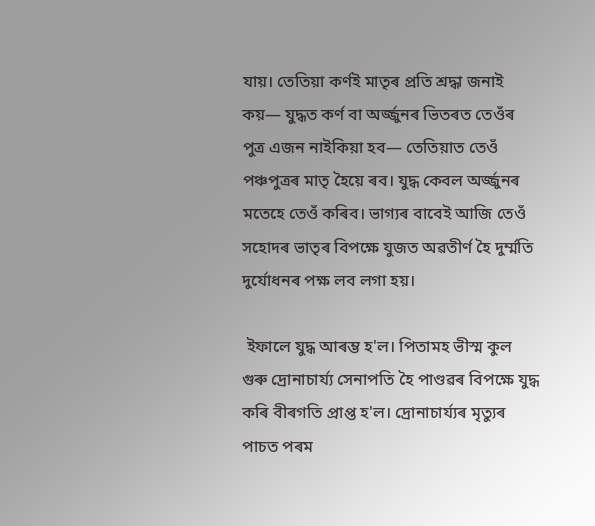যায়। তেতিয়া কৰ্ণই মাতৃৰ প্ৰতি শ্ৰদ্ধা জনাই কয়— যুদ্ধত কৰ্ণ বা অৰ্জ্জুনৰ ভিতৰত তেওঁৰ পুত্ৰ এজন নাইকিয়া হব— তেতিয়াত তেওঁ পঞ্চপুত্ৰৰ মাতৃ হৈয়ে ৰব। যুদ্ধ কেবল অৰ্জ্জুনৰ মতেহে তেওঁ কৰিব। ভাগ্যৰ বাবেই আজি তেওঁ সহোদৰ ভাতৃৰ বিপক্ষে যুজত অৱতীৰ্ণ হৈ দুৰ্ম্মতি দুৰ্যোধনৰ পক্ষ লব লগা হয়।

 ইফালে যুদ্ধ আৰম্ভ হ'ল। পিতামহ ভীস্ম কুল গুৰু দ্ৰোনাচাৰ্য্য সেনাপতি হৈ পাণ্ডৱৰ বিপক্ষে যুদ্ধ কৰি বীৰগতি প্ৰাপ্ত হ'ল। দ্ৰোনাচাৰ্য্যৰ মৃত্যুৰ পাচত পৰম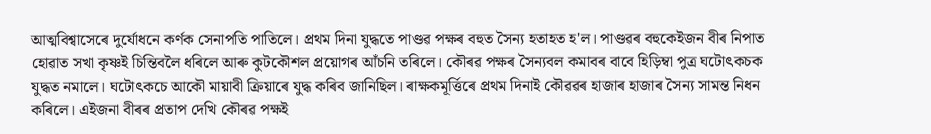আত্মবিশ্বাসেৰে দুৰ্যোধনে কৰ্ণক সেনাপতি পাতিলে। প্ৰথম দিনা যুদ্ধতে পাণ্ডৱ পক্ষৰ বহুত সৈন্য হতাহত হ'ল। পাণ্ডৱৰ বহুকেইজন বীৰ নিপাত হোৱাত সখা কৃষ্ণই চিন্তিবলৈ ধৰিলে আৰু কুটকৌশল প্ৰয়োগৰ আঁচনি তৰিলে। কৌৰৱ পক্ষৰ সৈন্যবল কমাবৰ বাবে হিড়িম্বা পুত্ৰ ঘটোৎকচক যুদ্ধত নমালে। ঘটোৎকচে আকৌ মায়াবী ক্ৰিয়াৰে যুদ্ধ কৰিব জানিছিল। ৰাক্ষকমূৰ্ত্তিৰে প্ৰথম দিনাই কৌৱৱৰ হাজাৰ হাজাৰ সৈন্য সামন্ত নিধন কৰিলে। এইজনা বীৰৰ প্ৰতাপ দেখি কৌৰৱ পক্ষই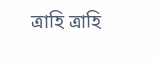ত্ৰাহি ত্ৰাহি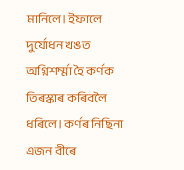মানিলে। ইফালে দুৰ্যোধন খঙত অগ্নিশৰ্ম্মা হৈ কৰ্ণক তিৰস্কাৰ কৰিবলৈ ধৰিলে। কৰ্ণৰ নিছিনা এজন বীৰে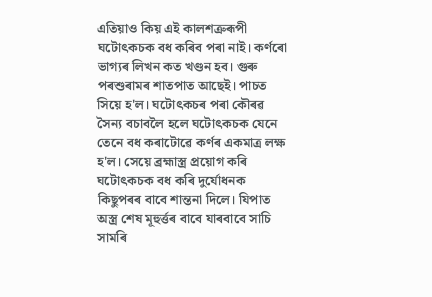এতিয়াও কিয় এই কালশত্ৰুৰূপী ঘটোৎকচক বধ কৰিব পৰা নাই। কৰ্ণৰো ভাগ্যৰ লিখন কত খণ্ডন হব। গুৰু পৰশুৰামৰ শাতপাত আছেই। পাচত সিয়ে হ'ল। ঘটোৎকচৰ পৰা কৌৰৱ সৈন্য বচাবলৈ হলে ঘটোৎকচক যেনে তেনে বধ কৰাটোৱে কৰ্ণৰ একমাত্ৰ লক্ষ হ'ল। সেয়ে ব্ৰহ্মাস্ত্ৰ প্ৰয়োগ কৰি ঘটোৎকচক বধ কৰি দুৰ্যোধনক কিছুপৰৰ বাবে শান্তনা দিলে। যিপাত অস্ত্ৰ শেষ মূহুৰ্ত্তৰ বাবে যাৰবাবে সাচি সামৰি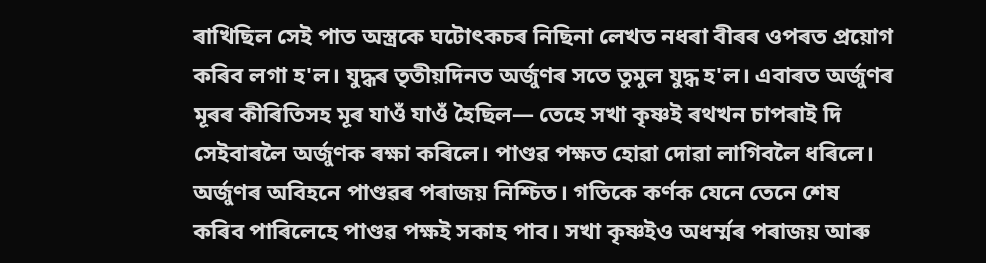ৰাখিছিল সেই পাত অস্ত্ৰকে ঘটোৎকচৰ নিছিনা লেখত নধৰা বীৰৰ ওপৰত প্ৰয়োগ কৰিব লগা হ'ল। যুদ্ধৰ তৃতীয়দিনত অৰ্জুণৰ সতে তুমুল যুদ্ধ হ'ল। এবাৰত অৰ্জুণৰ মূৰৰ কীৰিতিসহ মূৰ যাওঁ যাওঁ হৈছিল— তেহে সখা কৃষ্ণই ৰথখন চাপৰাই দি সেইবাৰলৈ অৰ্জুণক ৰক্ষা কৰিলে। পাণ্ডৱ পক্ষত হোৱা দোৱা লাগিবলৈ ধৰিলে। অৰ্জুণৰ অবিহনে পাণ্ডৱৰ পৰাজয় নিশ্চিত। গতিকে কৰ্ণক যেনে তেনে শেষ কৰিব পাৰিলেহে পাণ্ডৱ পক্ষই সকাহ পাব। সখা কৃষ্ণইও অধৰ্ম্মৰ পৰাজয় আৰু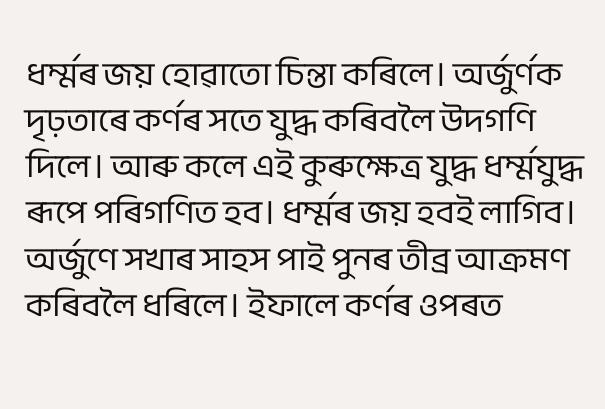ধৰ্ম্মৰ জয় হোৱাতো চিন্তা কৰিলে। অৰ্জুৰ্ণক দৃঢ়তাৰে কৰ্ণৰ সতে যুদ্ধ কৰিবলৈ উদগণি দিলে। আৰু কলে এই কুৰুক্ষেত্ৰ যুদ্ধ ধৰ্ম্মযুদ্ধ ৰূপে পৰিগণিত হব। ধৰ্ম্মৰ জয় হবই লাগিব। অৰ্জুণে সখাৰ সাহস পাই পুনৰ তীব্ৰ আক্ৰমণ কৰিবলৈ ধৰিলে। ইফালে কৰ্ণৰ ওপৰত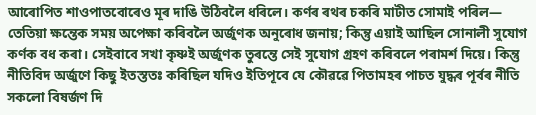আৰোপিত শাওপাতবোৰেও মূৰ দাঙি উঠিবলৈ ধৰিলে। কৰ্ণৰ ৰথৰ চকৰি মাটীত সোমাই পৰিল— তেতিয়া ক্ষন্তেক সময় অপেক্ষা কৰিবলৈ অৰ্জুণক অনুৰোধ জনায়; কিন্তু এয়াই আছিল সোনালী সুযোগ কৰ্ণক বধ কৰা। সেইবাবে সখা কৃষ্ণই অৰ্জুণক তুৰন্তে সেই সুযোগ গ্ৰহণ কৰিবলে পৰামৰ্শ দিয়ে। কিন্তু নীতিবিদ অৰ্জুণে কিছু ইতস্ততঃ কৰিছিল যদিও ইতিপূবে যে কৌৱৱে পিতামহৰ পাচত যুদ্ধৰ পূৰ্বৰ নীতি সকলো বিষৰ্জণ দি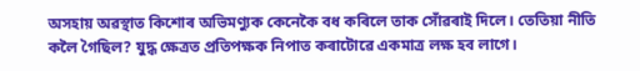অসহায় অৱস্থাত কিশোৰ অভিমণ্যুক কেনেকৈ বধ কৰিলে তাক সোঁৱৰাই দিলে। তেতিয়া নীতি কলৈ গৈছিল? যুদ্ধ ক্ষেত্ৰত প্ৰতিপক্ষক নিপাত কৰাটোৱে একমাত্ৰ লক্ষ হব লাগে।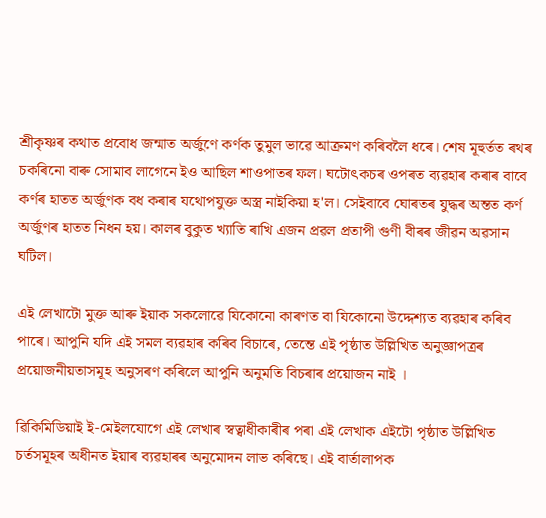শ্ৰীকৃষ্ণৰ কথাত প্ৰবোধ জন্মাত অৰ্জুণে কৰ্ণক তুমুল ভাৱে আক্ৰমণ কৰিবলৈ ধৰে। শেষ মূহুৰ্তত ৰথৰ চকৰিনো বাৰু সোমাব লাগেনে ইও আছিল শাওপাতৰ ফল। ঘটোৎকচৰ ওপৰত ব্যৱহাৰ কৰাৰ বাবে কৰ্ণৰ হাতত অৰ্জুণক বধ কৰাৰ যথোপযুক্ত অস্ত্ৰ নাইকিয়া হ'ল। সেইবাবে ঘোৰতৰ যুদ্ধৰ অন্তত কৰ্ণ অৰ্জুণৰ হাতত নিধন হয়। কালৰ বুকুত খ্যাতি ৰাখি এজন প্ৰৱল প্ৰতাপী গুণী বীৰৰ জীৱন অৱসান ঘটিল।

এই লেখাটো মুক্ত আৰু ইয়াক সকলোৱে যিকোনো কাৰণত বা যিকোনো উদ্দেশ্যত ব্যৱহাৰ কৰিব পাৰে। আপুনি যদি এই সমল ব্যৱহাৰ কৰিব বিচাৰে, তেন্তে এই পৃষ্ঠাত উল্লিখিত অনুজ্ঞাপত্ৰৰ প্ৰয়োজনীয়তাসমূহ অনুসৰণ কৰিলে আপুনি অনুমতি বিচৰাৰ প্ৰয়োজন নাই ।

ৱিকিমিডিয়াই ই-মেইলযোগে এই লেখাৰ স্বত্বাধীকাৰীৰ পৰা এই লেখাক এইটো পৃষ্ঠাত উল্লিখিত চৰ্তসমূহৰ অধীনত ইয়াৰ ব্যৱহাৰৰ অনুমোদন লাভ কৰিছে। এই বাৰ্তালাপক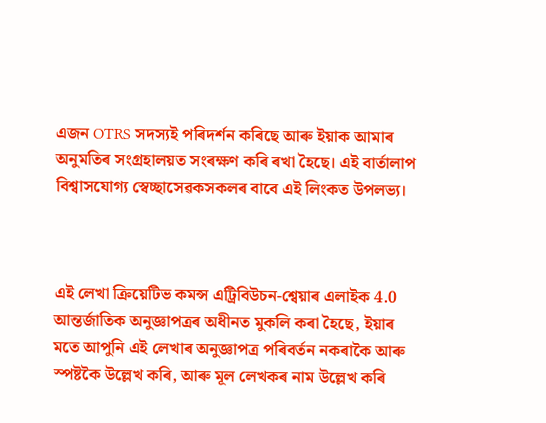এজন OTRS সদস্যই পৰিদৰ্শন কৰিছে আৰু ইয়াক আমাৰ অনুমতিৰ সংগ্ৰহালয়ত সংৰক্ষণ কৰি ৰখা হৈছে। এই বাৰ্তালাপ বিশ্বাসযোগ্য স্বেচ্ছাসেৱকসকলৰ বাবে এই লিংকত উপলভ্য।



এই লেখা ক্ৰিয়েটিভ কমন্স এট্ৰিবিউচন-শ্বেয়াৰ এলাইক 4.0 আন্তৰ্জাতিক অনুজ্ঞাপত্ৰৰ অধীনত মুকলি কৰা হৈছে, ইয়াৰ মতে আপুনি এই লেখাৰ অনুজ্ঞাপত্ৰ পৰিবৰ্তন নকৰাকৈ আৰু স্পষ্টকৈ উল্লেখ কৰি, আৰু মূল লেখকৰ নাম উল্লেখ কৰি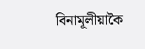বিনামূলীয়াকৈ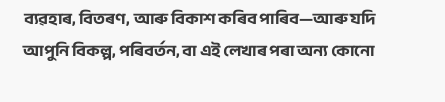ব্যৱহাৰ, বিতৰণ, আৰু বিকাশ কৰিব পাৰিব—আৰু যদি আপুনি বিকল্প, পৰিবৰ্তন, বা এই লেখাৰ পৰা অন্য কোনো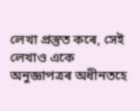লেখা প্ৰস্তুত কৰে, সেই লেখাও একে অনুজ্ঞাপত্ৰৰ অধীনতহে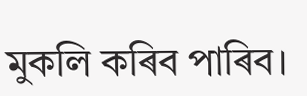মুকলি কৰিব পাৰিব।